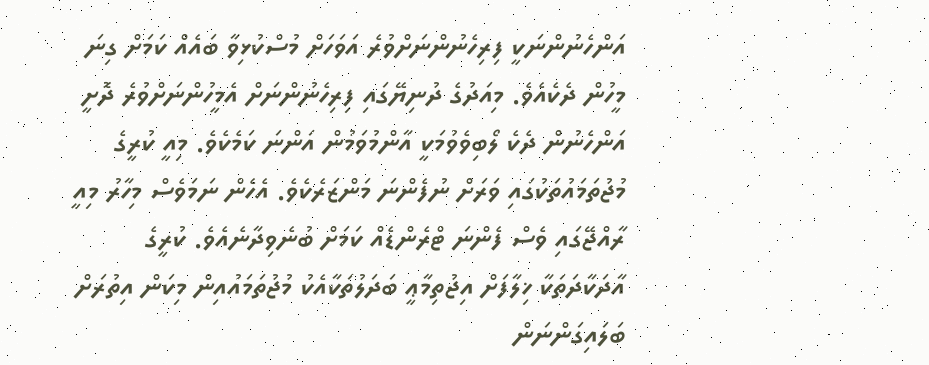އަންހެނުންނަކީ ފިރިހެނުންނަށްވުރެ އަވަހަށް މުސްކުޅިވާ ބައެއް ކަމަށް ގިނަ މީހުން ދެކެއެވެ. މިއަދުގެ ދުނިޔޭގައި ފިރިހެނުންނަށް އެމީހުންނަށްވުރެ ދޮށީ އަންހެނުން ދެކެ ލޯބިވެވުމަކީ އާންމުވަމުން އަންނަ ކަމެކެވެ. މިއީ ކުރީގެ މުޖުތަމައުތަކުގައި ވަރަށް ނުފެންނަ މަންޒަރެކެވެ. އެހެން ނަމަވެސް މިހާރު މިއީ ރާއްޖޭގައި ވެސް ފެންނަ ޓްރެންޑެއް ކަމަށް ބުނެވިދާނެއެވެ. ކުރީގެ އާދަކާދަތަކާ ޚިލާފަށް އިޖުތިމާޢީ ބަދަލުތަކާއެކު މުޖުތަމައުއިން މިކަން އިތުރަށް ބަލައިގަންނަން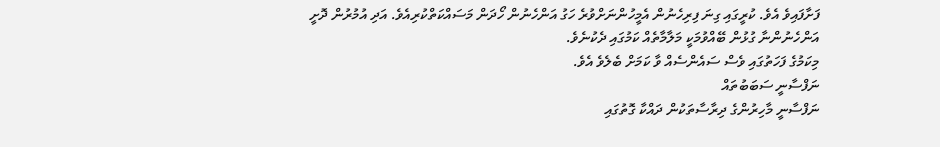ފަށާފައިވެ އެވެ. ކުރީގައި ގިނަ ފިރިހެނުން އެމީހުންނަށްވުރެ ހަގު އަންހެނުން ހޯދަން މަސައްކަތްކުރިއެވެ. އަދި އުމުރުން ދޮށީ އަންހެނުންނާ ގުޅުން ބޭއްވުމަކީ މަލާމާތެއް ކަމުގައި ދެކުނެވެ.
މިކަމުގެ ފަހަތުގައި ވެސް ސައެންސެއް ވާ ކަމަށް ބެލެވެ އެވެ.
ނަފްސާނީ ސަބަބުތައް
ނަފްސާނީ މާހިރުންގެ ދިރާސާތަކުން ދައްކާ ގޮތުގައި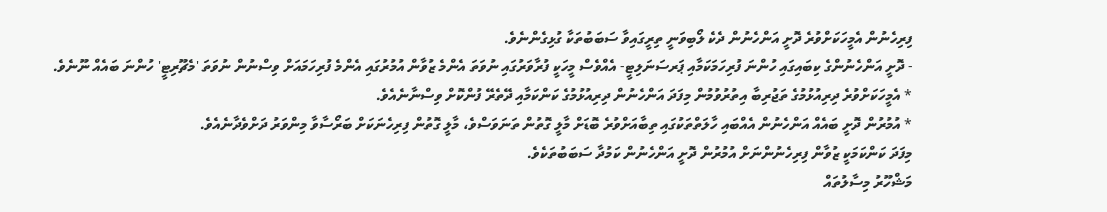ފިރިހެނުން އެމީހަކަށްވުރެ ދޮށީ އަންހެނުން ދެކެ ލޯބިވަނީ ތިރީގައިވާ ސަބަބުތަކާ ގުޅިގެންނެވެ.
- ދޮށީ އަންހެނުންގެ ކިބައިގައި ހުންނަ ފުރިހަމަކަމާއި ޕަރސަނަލިޓީ- އެއްވެސް މީހަކީ ފުރާވަރުގައި ނުވަތަ އެންމެ ޒުވާން އުމުރުގައި އެންމެ ފުރިހަމައަށް ވިސްނުން ނުވަތަ 'މެޗޫރިޓީ' ހުންނަ ބައެއް ނޫނެވެ.
* އެމީހަކަށްވުރެ ދިރިއުޅުމުގެ ތަޖުރިބާ އިތުރުވުމުން މިފަދަ އަންހެނުން ދިރިއުޅުމުގެ ކަންކަމާއި ދޭތެރޭ ފުންކޮށް ވިސްނާނެއެވެ.
* އުމުރުން ދޮށީ ބައެއް އަންހެނުން އެއްބައި ހާލަތްތަކުގައި ތިބާއަށްވުރެ ބޮޑަށް މާލީ ގޮތުން ތަނަވަސްވެ، މާލީ ގޮތުން ފިރިހެނަކަށް ބަރޯސާވާ މިންވަރު ދަށްވެދާނެއެވެ.
މިފަދަ ކަންކަމަކީ ޒުވާން ފިރިހެނުންނަށް އުމުރުން ދޮށީ އަންހެނުން ކަމުދާ ސަބަބުތަކެވެ.
މަޝްހޫރު މިސާލުތައް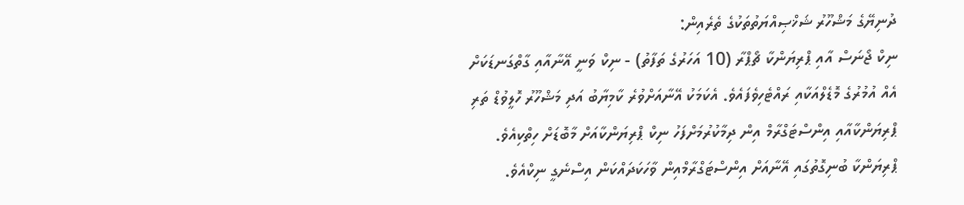ދުނިޔޭގެ މަޝްހޫރު ޝަޚްޞިއްޔަތުތަކުގެ ތެރެއިން:
ނިކް ޖޯނަސް އާއި ޕްރިޔަންކާ ޗޯޕްރާ (10 އަހަރުގެ ތަފާތު) - ނިކް ވަނީ އޭނާއާއި ގާތްގަނޑަކަށް އެއް އުމުރުގެ މޮޑެލްއަކާއި ރައްޓެހިވެފައެވެ. އެކަމަކު އޭނާއަށްވުރެ ކާމިޔާބު އަދި މަޝްހޫރު ހޮލީވުޑް ތަރި ޕްރިޔަންކާއާއި އިންސްޓަގްރާމް އިން ދިމާކުރުމަށްފަހު ނިކް ޕްރިޔަންކާއަށް މާބޮޑަށް ހިތްކިއެވެ. ޕްރިޔަންކާ ބުނިގޮތުގައި އޭނާއަށް އިންސްޓަގްރާމްއިން ވާހަކަދައްކަން އިސްނެގީ ނިކްއެވެ.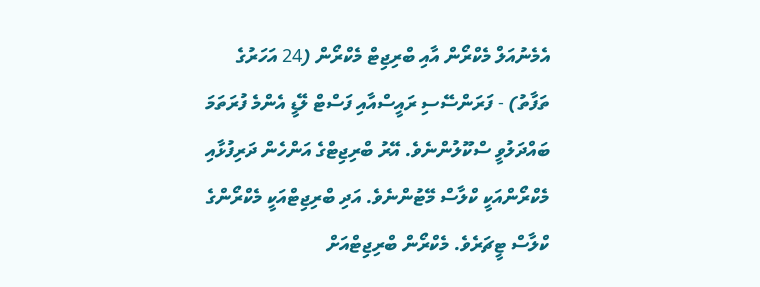އެމެނުއަލް މެކްރޯން އާއި ބްރިޖިޓް މެކްރޯން (24 އަހަރުގެ ތަފާތު) - ފަރަންސޭސި ރައީސްއާއި ފަސްޓް ލޭޑީ އެންމެ ފުރަތަމަ ބައްދަލުވީ ސްކޫލުންނެވެ. އޭރު ބްރިޖިޓްގެ އަންހެން ދަރިފުޅާއި މެކްރޯންއަކީ ކްލާސް މޭޓުންނެވެ. އަދި ބްރިޖިޓްއަކީ މެކްރޯންގެ ކްލާސް ޓީޗަރެވެ. މެކްރޯން ބްރިޖިޓްއަށް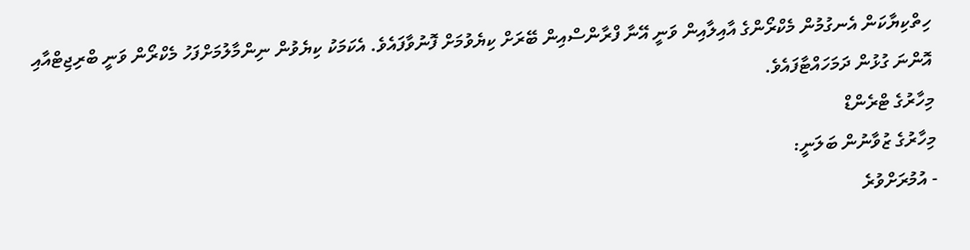ހިތްކިޔާކަން އެނގުމުން މެކްރޯންގެ އާއިލާއިން ވަނީ އޭނާ ފްރާންސްއިން ބޭރަށް ކިޔެވުމަށް ފޮނުވާފައެވެ. އެކަމަކު ކިޔެވުން ނިންމާލުމަށްފަހު މެކްރޯން ވަނީ ބްރިޖިޓްއާއި އޮންނަ ގުޅުން ދަމަހައްޓާފައެވެ.
މިހާރުގެ ޓްރެންޑް
މިހާރުގެ ޒުވާނުން ބަލަނީ:
- އުމުރަށްވުރެ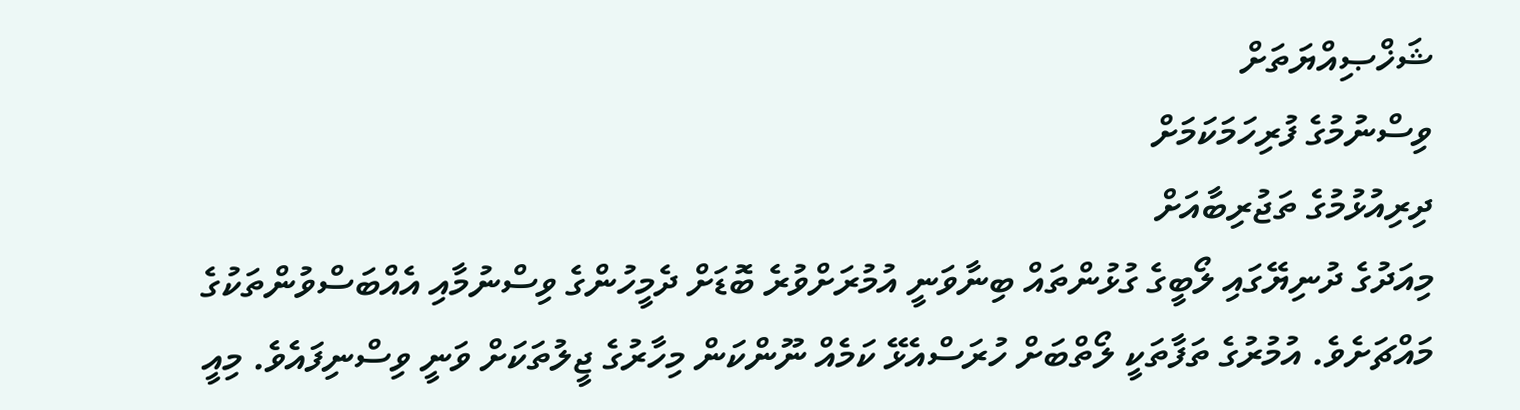ޝަޚްޞިއްޔަތަށް
ވިސްނުމުގެ ފުރިހަމަކަމަށް
ދިރިއުޅުމުގެ ތަޖުރިބާއަށް
މިއަދުގެ ދުނިޔޭގައި ލޯބީގެ ގުޅުންތައް ބިނާވަނީ އުމުރަށްވުރެ ބޮޑަށް ދެމީހުންގެ ވިސްނުމާއި އެއްބަސްވުންތަކުގެ މައްޗަށެވެ. އުމުރުގެ ތަފާތަކީ ލޯތްބަށް ހުރަސްއެޅޭ ކަމެއް ނޫންކަން މިހާރުގެ ޖީލުތަކަށް ވަނީ ވިސްނިފައެވެ. މިއީ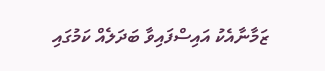ޒަމާނާއެކު އައިސްފައިވާ ބަދަލެއް ކަމުގައި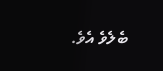ބެލެވެ އެވެ.